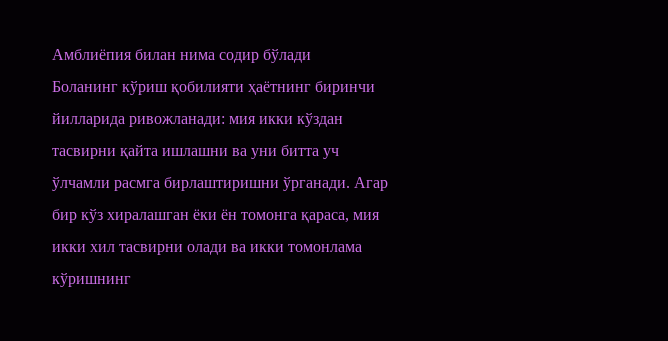Амблиёпия билан нима содир бўлади
Боланинг кўриш қобилияти ҳаётнинг биринчи йилларида ривожланади: мия икки кўздан тасвирни қайта ишлашни ва уни битта уч ўлчамли расмга бирлаштиришни ўрганади. Агар бир кўз хиралашган ёки ён томонга қараса, мия икки хил тасвирни олади ва икки томонлама кўришнинг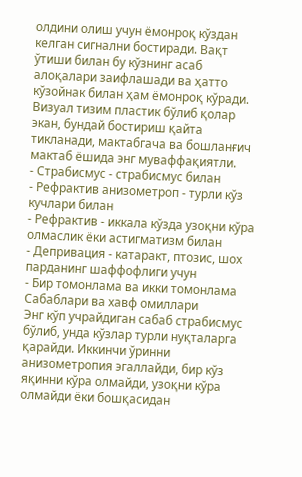олдини олиш учун ёмонроқ кўздан келган сигнални бостиради. Вақт ўтиши билан бу кўзнинг асаб алоқалари заифлашади ва ҳатто кўзойнак билан ҳам ёмонроқ кўради. Визуал тизим пластик бўлиб қолар экан, бундай бостириш қайта тикланади, мактабгача ва бошланғич мактаб ёшида энг муваффақиятли.
- Страбисмус - страбисмус билан
- Рефрактив анизометроп - турли кўз кучлари билан
- Рефрактив - иккала кўзда узоқни кўра олмаслик ёки астигматизм билан
- Депривация - катаракт, птозис, шох парданинг шаффофлиги учун
- Бир томонлама ва икки томонлама
Сабаблари ва хавф омиллари
Энг кўп учрайдиган сабаб страбисмус бўлиб, унда кўзлар турли нуқталарга қарайди. Иккинчи ўринни анизометропия эгаллайди, бир кўз яқинни кўра олмайди, узоқни кўра олмайди ёки бошқасидан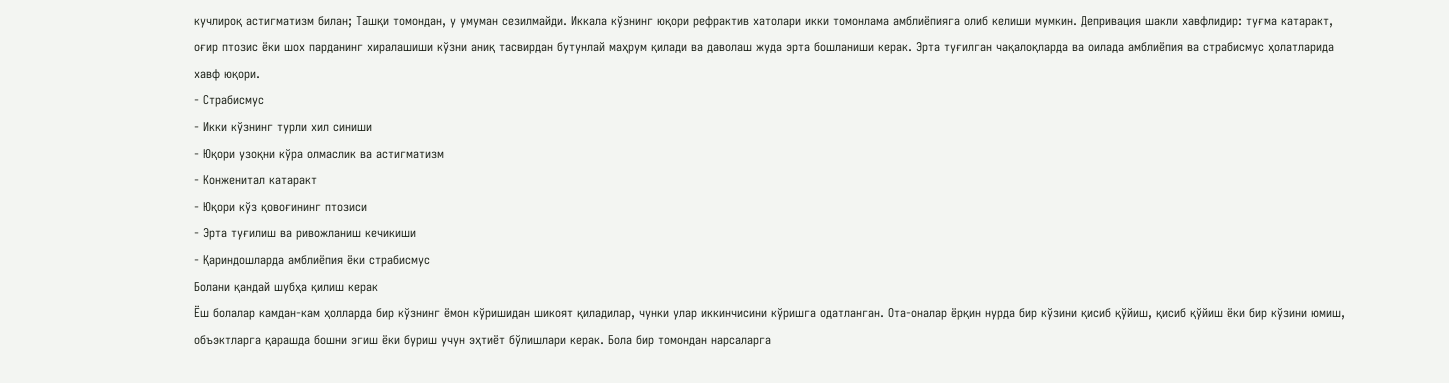кучлироқ астигматизм билан; Ташқи томондан, у умуман сезилмайди. Иккала кўзнинг юқори рефрактив хатолари икки томонлама амблиёпияга олиб келиши мумкин. Депривация шакли хавфлидир: туғма катаракт, оғир птозис ёки шох парданинг хиралашиши кўзни аниқ тасвирдан бутунлай маҳрум қилади ва даволаш жуда эрта бошланиши керак. Эрта туғилган чақалоқларда ва оилада амблиёпия ва страбисмус ҳолатларида хавф юқори.
- Страбисмус
- Икки кўзнинг турли хил синиши
- Юқори узоқни кўра олмаслик ва астигматизм
- Конженитал катаракт
- Юқори кўз қовоғининг птозиси
- Эрта туғилиш ва ривожланиш кечикиши
- Қариндошларда амблиёпия ёки страбисмус
Болани қандай шубҳа қилиш керак
Ёш болалар камдан-кам ҳолларда бир кўзнинг ёмон кўришидан шикоят қиладилар, чунки улар иккинчисини кўришга одатланган. Ота-оналар ёрқин нурда бир кўзини қисиб қўйиш, қисиб қўйиш ёки бир кўзини юмиш, объэктларга қарашда бошни эгиш ёки буриш учун эҳтиёт бўлишлари керак. Бола бир томондан нарсаларга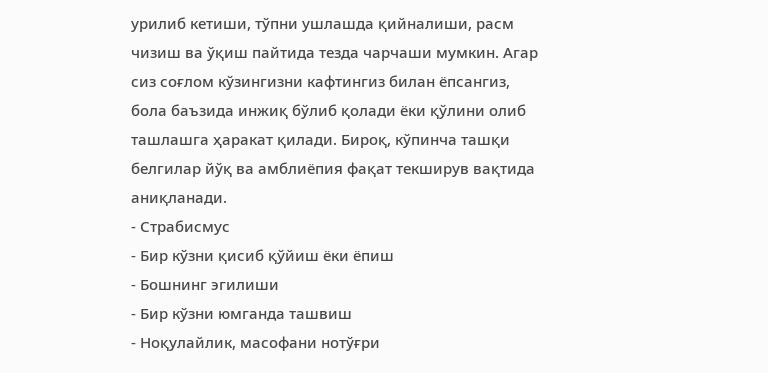урилиб кетиши, тўпни ушлашда қийналиши, расм чизиш ва ўқиш пайтида тезда чарчаши мумкин. Агар сиз соғлом кўзингизни кафтингиз билан ёпсангиз, бола баъзида инжиқ бўлиб қолади ёки қўлини олиб ташлашга ҳаракат қилади. Бироқ, кўпинча ташқи белгилар йўқ ва амблиёпия фақат текширув вақтида аниқланади.
- Страбисмус
- Бир кўзни қисиб қўйиш ёки ёпиш
- Бошнинг эгилиши
- Бир кўзни юмганда ташвиш
- Ноқулайлик, масофани нотўғри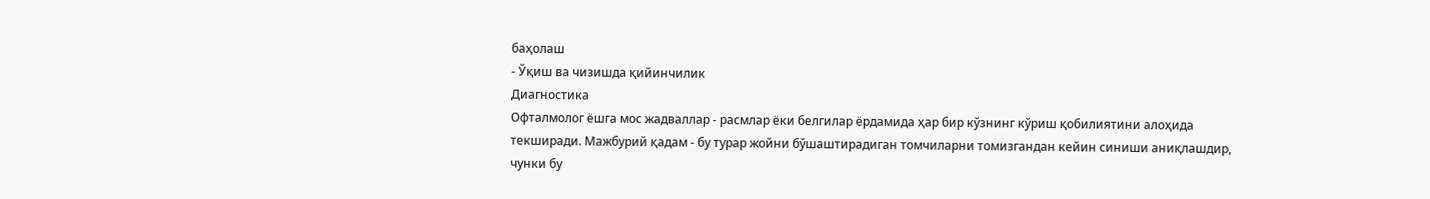баҳолаш
- Ўқиш ва чизишда қийинчилик
Диагностика
Офталмолог ёшга мос жадваллар - расмлар ёки белгилар ёрдамида ҳар бир кўзнинг кўриш қобилиятини алоҳида текширади. Мажбурий қадам - бу турар жойни бўшаштирадиган томчиларни томизгандан кейин синиши аниқлашдир, чунки бу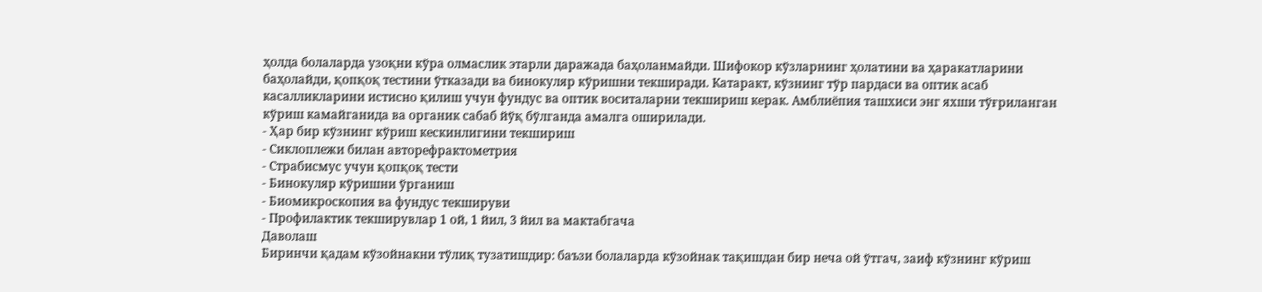ҳолда болаларда узоқни кўра олмаслик этарли даражада баҳоланмайди. Шифокор кўзларнинг ҳолатини ва ҳаракатларини баҳолайди, қопқоқ тестини ўтказади ва бинокуляр кўришни текширади. Катаракт, кўзнинг тўр пардаси ва оптик асаб касалликларини истисно қилиш учун фундус ва оптик воситаларни текшириш керак. Амблиёпия ташхиси энг яхши тўғриланган кўриш камайганида ва органик сабаб йўқ бўлганда амалга оширилади.
- Ҳар бир кўзнинг кўриш кескинлигини текшириш
- Сиклоплежи билан авторефрактометрия
- Страбисмус учун қопқоқ тести
- Бинокуляр кўришни ўрганиш
- Биомикроскопия ва фундус текшируви
- Профилактик текширувлар 1 ой, 1 йил, 3 йил ва мактабгача
Даволаш
Биринчи қадам кўзойнакни тўлиқ тузатишдир: баъзи болаларда кўзойнак тақишдан бир неча ой ўтгач, заиф кўзнинг кўриш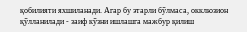қобилияти яхшиланади. Агар бу этарли бўлмаса, окклюзион қўлланилади - заиф кўзни ишлашга мажбур қилиш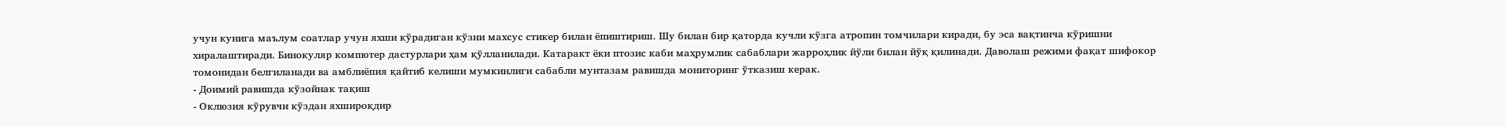учун кунига маълум соатлар учун яхши кўрадиган кўзни махсус стикер билан ёпиштириш. Шу билан бир қаторда кучли кўзга атропин томчилари киради, бу эса вақтинча кўришни хиралаштиради. Бинокуляр компютер дастурлари ҳам қўлланилади. Катаракт ёки птозис каби маҳрумлик сабаблари жарроҳлик йўли билан йўқ қилинади. Даволаш режими фақат шифокор томонидан белгиланади ва амблиёпия қайтиб келиши мумкинлиги сабабли мунтазам равишда мониторинг ўтказиш керак.
- Доимий равишда кўзойнак тақиш
- Оклюзия кўрувчи кўздан яхшироқдир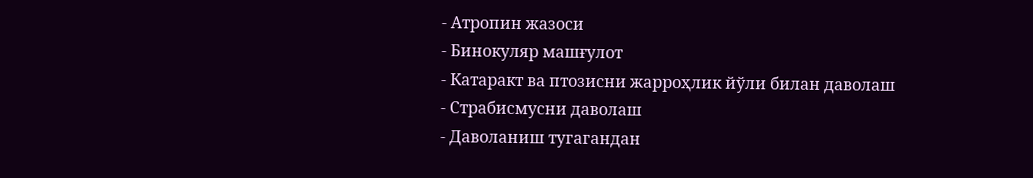- Атропин жазоси
- Бинокуляр машғулот
- Катаракт ва птозисни жарроҳлик йўли билан даволаш
- Страбисмусни даволаш
- Даволаниш тугагандан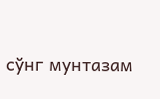сўнг мунтазам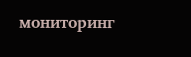мониторинг